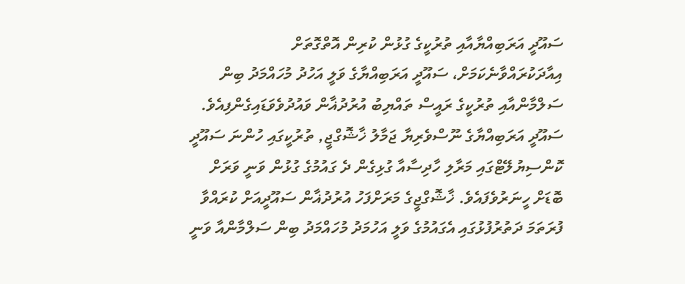ސައޫދީ އަރަބިއްޔާއާއި ތުރުކީގެ ގުޅުން ކުރިން އޮތްގޮތަށް އިއާދަކުރައްވާނެކަމަށް، ސައޫދީ އަރަބިއްޔާގެ ވަލީ އަހުދު މުހައްމަދު ބިން ސަލްމާންއާއި ތުރުކީގެ ރައީސް ތައްޔިބު އުރުދުޣާން ވައުދުވެވަޑައިގެންފިއެވެ.
ސައޫދީ އަރަބިއްޔާގެ ނޫސްވެރިޔާ ޖަމާލު ޚާޝޮގްޖީ, ތުރުކީގައި ހުންނަ ސައޫދީ ކޮންސިޔުލޭޓްގައި މަރާލި ހާދިސާއާ ގުޅިގެން ދެ ގައުމުގެ ގުޅުން ވަނީ ވަރަށް ބޮޑަށް ހީނަރުވެފައެވެ. ޚާޝޮގްޖީގެ މަރަށްފަހު އުރުދުޣާން ސައޫދީއަށް ކުރައްވާ ފުރަތަމަ ދަތުރުފުޅުގައި އެގައުމުގެ ވަލީ އަހުމަދު މުހައްމަދު ބިން ސަލްމާންއާ ވަނީ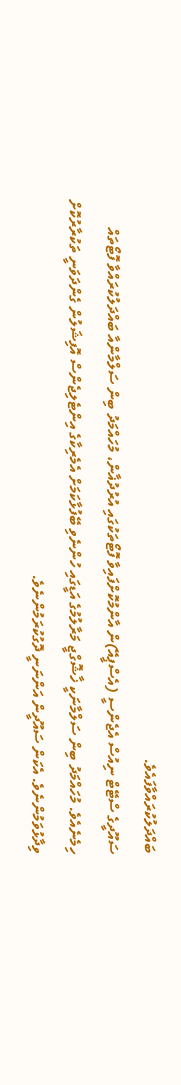ބައްދަލުކުރައްވާފައެވެ.
ސައޫދީގެ ސްޓޭޓް ނިއުސް އެޖެންސީ (އެސްޕީއޭ)ން އާންމުކޮށްފައިވާ ފޮޓޯތަކުގައި އުރުދުޣާން، މުހައްމަދު ބިން ސަލްމާންއާ ބައްދަލުކުރައްވާ ފޮޓޯތައް ހިމެނެއެވެ. މުހައްމަދު ބިން ސަލްމާނަކީ ޚާޝޮގްޖީ މަރާލުމުގެ އަޑީގައި ހުންނެވި ބޭފުޅާކަމަށް އެމެރިކާގެ އިންޓެލިޖެންސް އޮފިޝަލުން ގެންދަވަނީ ތަކުރާރުކޮށް ވިދާޅުވަމުންނެވެ. އެކަން ސައޫދީން އަންނަނީ ދޮގުކުރަމުންނެވެ.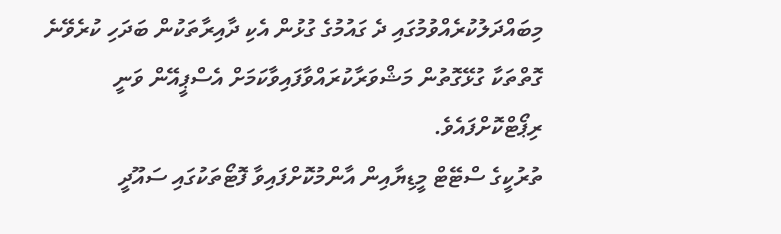މިބައްދަލުކުރެއްވުމުގައި ދެ ގައުމުގެ ގުޅުން އެކި ދާއިރާތަކުން ބަދަހި ކުރެވޭނެ ގޮތްތަކާ ގުޅޭގޮތުން މަޝްވަރާކުރައްވާފައިވާކަމަށް އެސްޕީއޭން ވަނީ ރިޕޯޓްކޮށްފައެވެ.
ތުރުކީގެ ސްޓޭޓް މީޑިޔާއިން އާންމުކޮށްފައިވާ ފޮޓޯތަކުގައި ސައޫދީ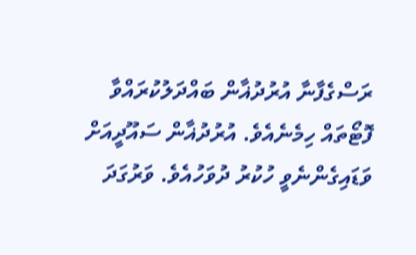ރަސްގެފާނާ އުރުދުޣާން ބައްދަލުކުރައްވާ ފޮޓޯތައް ހިމެނެއެވެ. އުރުދުޣާން ސައޫދީއަށް ވަޑައިގެންނެވީ ހުކުރު ދުވަހުއެވެ. ވަރުގަދަ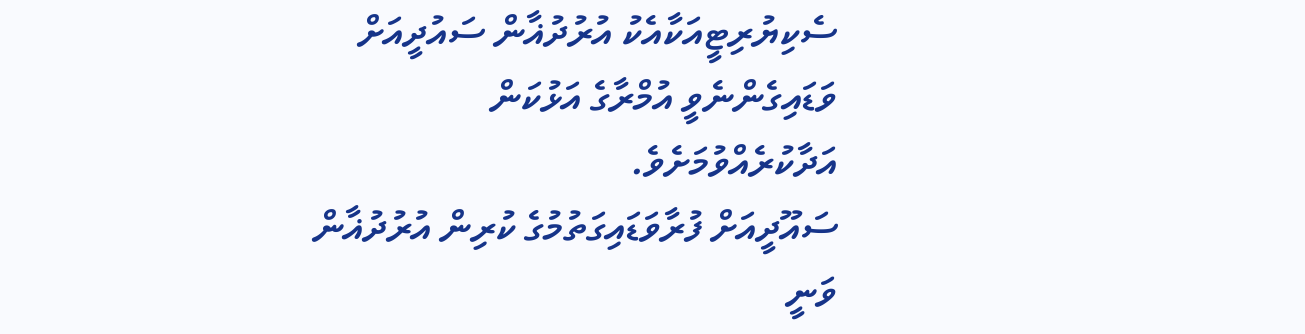ސެކިޔުރިޓީއަކާއެކު އުރުދުޣާން ސައުދީއަށް ވަޑައިގެންނެވީ އުމްރާގެ އަޅުކަން އަދާކުރެއްވުމަށެވެ.
ސައޫދީއަށް ފުރާވަޑައިގަތުމުގެ ކުރިން އުރުދުޣާން ވަނީ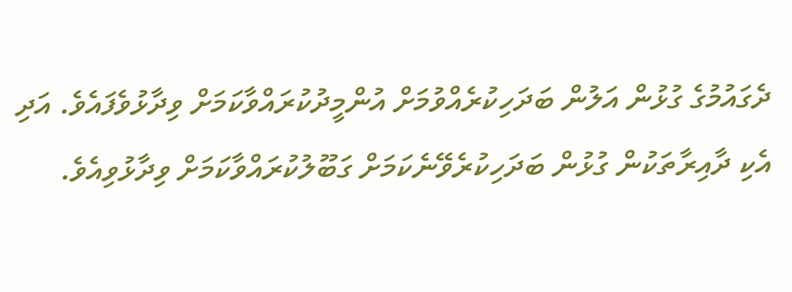ދެގައުމުގެ ގުޅުން އަލުން ބަދަހިކުރެއްވުމަށް އުންމީދުކުރައްވާކަމަށް ވިދާޅުވެފައެވެ. އަދި އެކި ދާއިރާތަކުން ގުޅުން ބަދަހިކުރެވޭނެކަމަށް ގަބޫލުކުރައްވާކަމަށް ވިދާޅުވިއެވެ.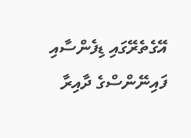އޭގެތެރޭގައި ޑިފެންސާއި ފައިނޭންސްގެ ދާއިރާ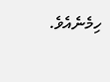ހިމެނެއެވެ.